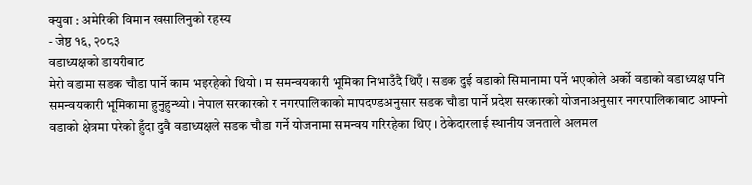क्युवा : अमेरिकी विमान खसालिनुको रहस्य
- जेष्ठ १६, २०८३
वडाध्यक्षको डायरीबाट
मेरो वडामा सडक चौडा पार्ने काम भइरहेको थियो । म समन्वयकारी भूमिका निभाउँदै थिएँ । सडक दुई वडाको सिमानामा पर्ने भएकोले अर्को वडाको वडाध्यक्ष पनि समन्वयकारी भूमिकामा हुनुहुन्थ्यो । नेपाल सरकारको र नगरपालिकाको मापदण्डअनुसार सडक चौडा पार्ने प्रदेश सरकारको योजनाअनुसार नगरपालिकाबाट आफ्नो वडाको क्षेत्रमा परेको हुँदा दुवै वडाध्यक्षले सडक चौडा गर्ने योजनामा समन्वय गरिरहेका थिए । ठेकेदारलाई स्थानीय जनताले अलमल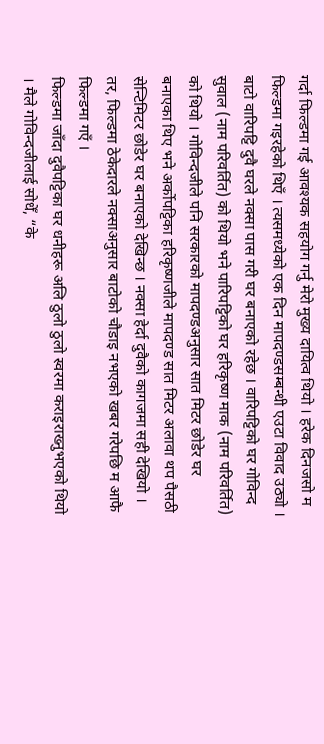गर्दा फिल्डमा गई आवश्यक सहयोग गर्नु मेरो मुख्य दायित्व थियो । हरेक दिनजसो म फिल्डमा गइरहेको थिएँ । त्यसमध्येको एक दिन मापदण्डसम्बन्धी एउटा विवाद उठ्यो । बाटो वारिपट्टि दुवै घरले नक्सा पास गरी घर बनाएको रहेछ । वारिपट्टिको घर गोविन्द सुवाल (नाम परिवर्तित) को थियो भने पारिपट्टिको घर हरिकृष्ण माक (नाम परिवर्तित) को थियो । गोविन्दजीले पनि सरकारको मापदण्डअनुसार सात मिटर छोडेर घर बनाएका थिए भने अर्कोपट्टिका हरिकृष्णजीले मापदण्ड सात मिटर अलावा थप पैसठी सेन्टिमिटर छोडेर घर बनाएको देखिन्छ । नक्सा हेर्दा दुवैको कागजमा सही देखियो । तर, फिल्डमा ठेकेदारले नक्साअनुसार बाटोको चौडाइ नभएको खबर गरेपछि म आफै फिल्डमा गएँ ।
फिल्डमा जाँदा दुवैपट्टिका घर धनीहरू अलि ठुलो ठुलो स्वरमा कराइराख्नुभएको थियो । मैले गोविन्दजीलाई सोधेँ, “के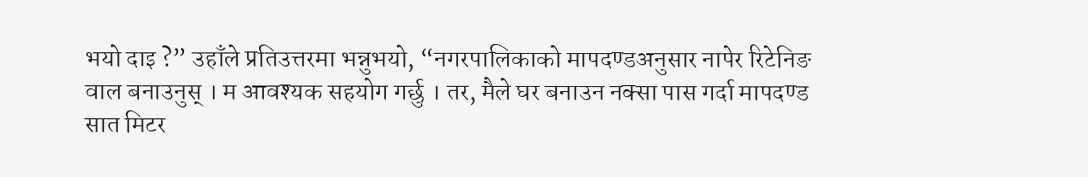भयो दाइ ?” उहाँले प्रतिउत्तरमा भन्नुभयो, “नगरपालिकाको मापदण्डअनुसार नापेर रिटेनिङ वाल बनाउनुस् । म आवश्यक सहयोग गर्छु । तर, मैले घर बनाउन नक्सा पास गर्दा मापदण्ड सात मिटर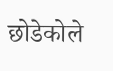छोडेकोले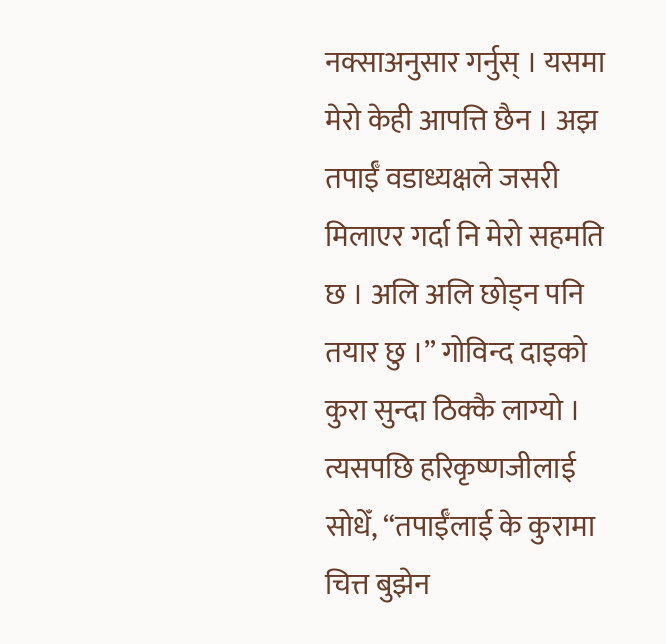नक्साअनुसार गर्नुस् । यसमा मेरो केही आपत्ति छैन । अझ तपाईँ वडाध्यक्षले जसरी मिलाएर गर्दा नि मेरो सहमति छ । अलि अलि छोड्न पनि तयार छु ।” गोविन्द दाइको कुरा सुन्दा ठिक्कै लाग्यो । त्यसपछि हरिकृष्णजीलाई सोधेँ, “तपाईँलाई के कुरामा चित्त बुझेन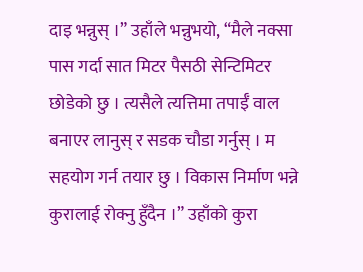दाइ भन्नुस् ।” उहाँले भन्नुभयो, “मैले नक्सा पास गर्दा सात मिटर पैसठी सेन्टिमिटर छोडेको छु । त्यसैले त्यत्तिमा तपाईँ वाल बनाएर लानुस् र सडक चौडा गर्नुस् । म सहयोग गर्न तयार छु । विकास निर्माण भन्ने कुरालाई रोक्नु हुँदैन ।” उहाँको कुरा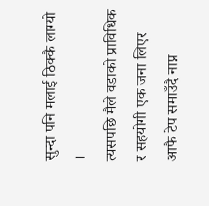सुन्दा पनि मलाई ठिक्कै लाग्यो ।
त्यसपछि मैले वडाको प्राविधिक र सहयोगी एक जना लिएर आफै टेप समाउँदै नाप्न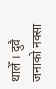थालेँ । दुवै जनाको नक्सा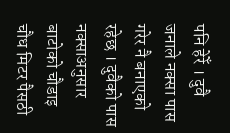पनि हेरेँ । दुवै जनाले नक्सा पास गरेर नै बनाएको रहेछ । दुवैको पास नक्साअनुसार बाटोको चौडाइ चौध मिटर पैसठी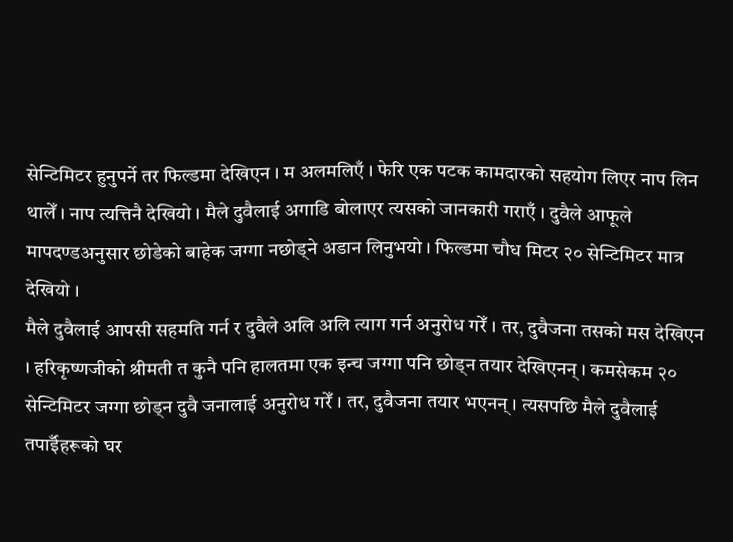सेन्टिमिटर हुनुपर्ने तर फिल्डमा देखिएन । म अलमलिएँ । फेरि एक पटक कामदारको सहयोग लिएर नाप लिन थालेँ । नाप त्यत्तिनै देखियो । मैले दुवैलाई अगाडि बोलाएर त्यसको जानकारी गराएँ । दुवैले आफूले मापदण्डअनुसार छोडेको बाहेक जग्गा नछोड्ने अडान लिनुभयो । फिल्डमा चौध मिटर २० सेन्टिमिटर मात्र देखियो ।
मैले दुवैलाई आपसी सहमति गर्न र दुवैले अलि अलि त्याग गर्न अनुरोध गरेँ । तर, दुवैजना तसको मस देखिएन । हरिकृष्णजीको श्रीमती त कुनै पनि हालतमा एक इन्च जग्गा पनि छोड्न तयार देखिएनन् । कमसेकम २० सेन्टिमिटर जग्गा छोड्न दुवै जनालाई अनुरोध गरेँ । तर, दुवैजना तयार भएनन् । त्यसपछि मैले दुवैलाई तपाईँहरूको घर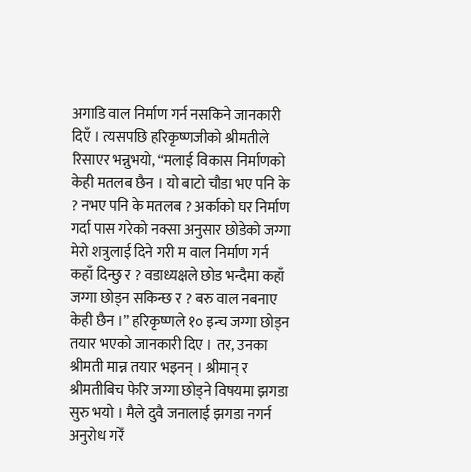अगाडि वाल निर्माण गर्न नसकिने जानकारी दिएँ । त्यसपछि हरिकृष्णजीको श्रीमतीले रिसाएर भन्नुभयो, “मलाई विकास निर्माणको केही मतलब छैन । यो बाटो चौडा भए पनि के ? नभए पनि के मतलब ? अर्काको घर निर्माण गर्दा पास गरेको नक्सा अनुसार छोडेको जग्गा मेरो शत्रुलाई दिने गरी म वाल निर्माण गर्न कहाँ दिन्छु र ? वडाध्यक्षले छोड भन्दैमा कहाँ जग्गा छोड्न सकिन्छ र ? बरु वाल नबनाए केही छैन ।” हरिकृष्णले १० इन्च जग्गा छोड्न तयार भएको जानकारी दिए । तर, उनका श्रीमती मान्न तयार भइनन् । श्रीमान् र श्रीमतीबिच फेरि जग्गा छोड्ने विषयमा झगडा सुरु भयो । मैले दुवै जनालाई झगडा नगर्न अनुरोध गरेँ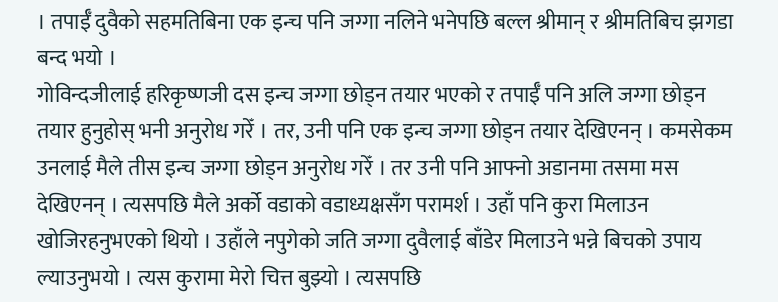। तपाईँ दुवैको सहमतिबिना एक इन्च पनि जग्गा नलिने भनेपछि बल्ल श्रीमान् र श्रीमतिबिच झगडा बन्द भयो ।
गोविन्दजीलाई हरिकृष्णजी दस इन्च जग्गा छोड्न तयार भएको र तपाईँ पनि अलि जग्गा छोड्न तयार हुनुहोस् भनी अनुरोध गरेँ । तर, उनी पनि एक इन्च जग्गा छोड्न तयार देखिएनन् । कमसेकम उनलाई मैले तीस इन्च जग्गा छोड्न अनुरोध गरेँ । तर उनी पनि आफ्नो अडानमा तसमा मस देखिएनन् । त्यसपछि मैले अर्को वडाको वडाध्यक्षसँग परामर्श । उहाँ पनि कुरा मिलाउन खोजिरहनुभएको थियो । उहाँले नपुगेको जति जग्गा दुवैलाई बाँडेर मिलाउने भन्ने बिचको उपाय ल्याउनुभयो । त्यस कुरामा मेरो चित्त बुझ्यो । त्यसपछि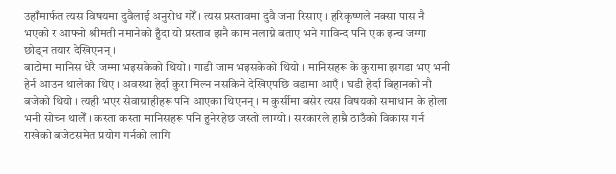उहाँमार्फत त्यस विषयमा दुवैलाई अनुरोध गरेँ । त्यस प्रस्तावमा दुवै जना रिसाए । हरिकृष्णले नक्सा पास नै भएको र आफ्नो श्रीमती नमानेको हुँदा यो प्रस्ताव झनै काम नलाग्ने बताए भने गाविन्द पनि एक इन्च जग्गा छोड्न तयार देखिएनन् ।
बाटोमा मानिस धेरै जम्मा भइसकेको थियो । गाडी जाम भइसकेको थियो । मानिसहरू के कुरामा झगडा भए भनी हेर्न आउन थालेका थिए । अवस्था हेर्दा कुरा मिल्न नसकिने देखिएपछि वडामा आएँ । घडी हेर्दा बिहानको नौ बजेको थियो । त्यही भएर सेवाग्राहीहरू पनि आएका थिएनन् । म कुर्सीमा बसेर त्यस विषयको समाधान के होला भनी सोच्न थालेँ । कस्ता कस्ता मानिसहरू पनि हुनेरहेछ जस्तो लाग्यो । सरकारले हाम्रै ठाउँको विकास गर्न राखेको बजेटसमेत प्रयोग गर्नको लागि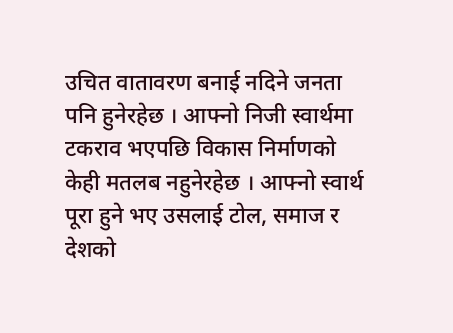उचित वातावरण बनाई नदिने जनता पनि हुनेरहेछ । आफ्नो निजी स्वार्थमा टकराव भएपछि विकास निर्माणको केही मतलब नहुनेरहेछ । आफ्नो स्वार्थ पूरा हुने भए उसलाई टोल, समाज र देशको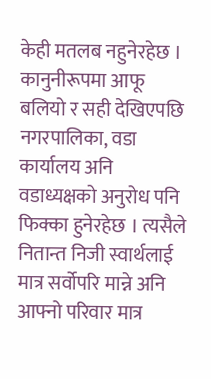केही मतलब नहुनेरहेछ । कानुनीरूपमा आफू बलियो र सही देखिएपछि नगरपालिका, वडा कार्यालय अनि वडाध्यक्षको अनुरोध पनि फिक्का हुनेरहेछ । त्यसैले नितान्त निजी स्वार्थलाई मात्र सर्वोपरि मान्ने अनि आफ्नो परिवार मात्र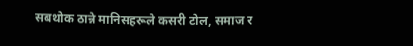सबथोक ठान्ने मानिसहरूले कसरी टोल, समाज र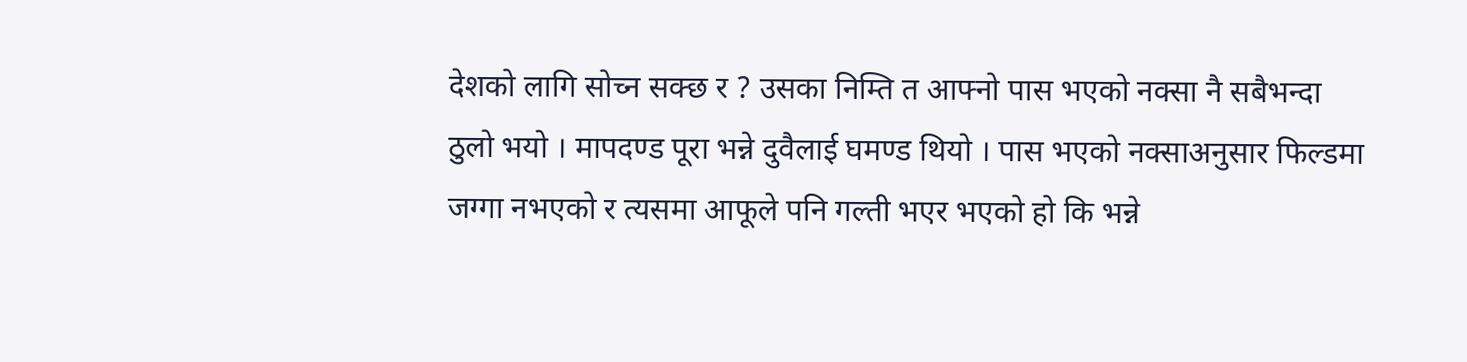देशको लागि सोच्न सक्छ र ? उसका निम्ति त आफ्नो पास भएको नक्सा नै सबैभन्दा ठुलो भयो । मापदण्ड पूरा भन्ने दुवैलाई घमण्ड थियो । पास भएको नक्साअनुसार फिल्डमा जग्गा नभएको र त्यसमा आफूले पनि गल्ती भएर भएको हो कि भन्ने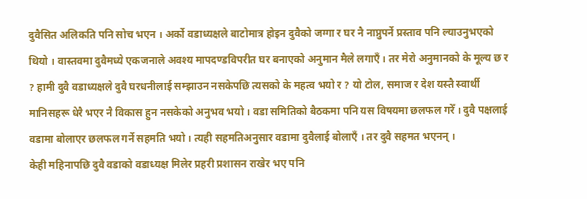दुवैसित अलिकति पनि सोच भएन । अर्को वडाध्यक्षले बाटोमात्र होइन दुवैको जग्गा र घर नै नाप्नुपर्ने प्रस्ताव पनि ल्याउनुभएको थियो । वास्तवमा दुवैमध्ये एकजनाले अवश्य मापदण्डविपरीत घर बनाएको अनुमान मैले लगाएँ । तर मेरो अनुमानको के मूल्य छ र ? हामी दुवै वडाध्यक्षले दुवै घरधनीलाई सम्झाउन नसकेपछि त्यसको के महत्व भयो र ? यो टोल, समाज र देश यस्तै स्वार्थी मानिसहरू धेरै भएर नै विकास हुन नसकेको अनुभव भयो । वडा समितिको बैठकमा पनि यस विषयमा छलफल गरेँ । दुवै पक्षलाई वडामा बोलाएर छलफल गर्ने सहमति भयो । त्यही सहमतिअनुसार वडामा दुवैलाई बोलाएँ । तर दुवै सहमत भएनन् ।
केही महिनापछि दुवै वडाको वडाध्यक्ष मिलेर प्रहरी प्रशासन राखेर भए पनि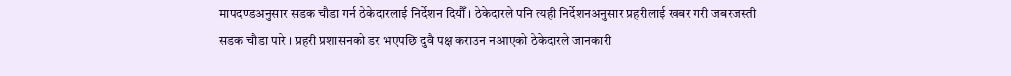मापदण्डअनुसार सडक चौडा गर्न ठेकेदारलाई निर्देशन दियौँ । ठेकेदारले पनि त्यही निर्देशनअनुसार प्रहरीलाई खबर गरी जबरजस्ती सडक चौडा पारे । प्रहरी प्रशासनको डर भएपछि दुवै पक्ष कराउन नआएको ठेकेदारले जानकारी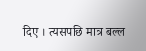दिए । त्यसपछि मात्र बल्ल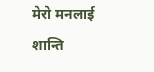मेरो मनलाई शान्ति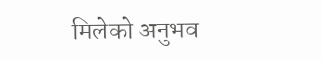मिलेको अनुभव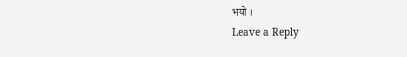भयो ।
Leave a Reply